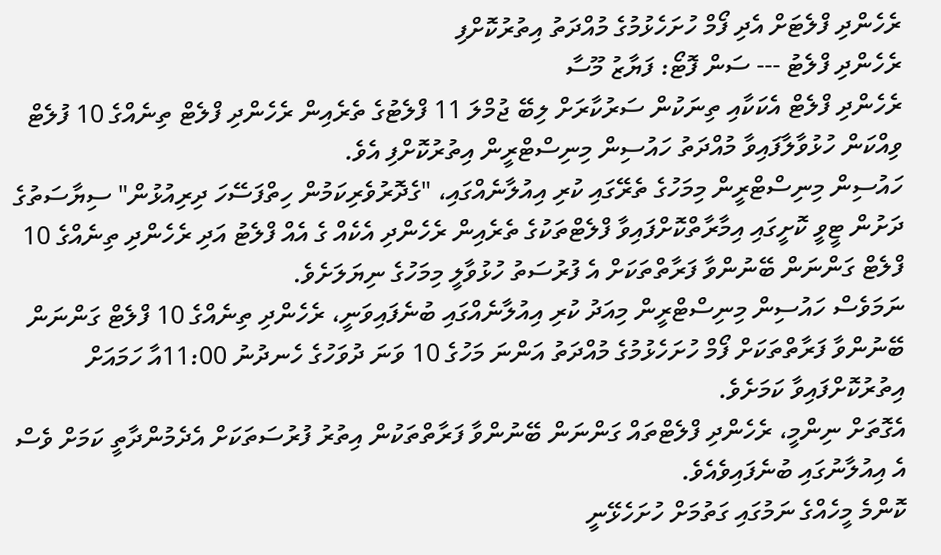ރެހެންދި ފްލެޓަށް އެދި ފޯމް ހުށަހެޅުމުގެ މުއްދަތު އިތުރުކޮށްފި
ރެހެންދި ފްލެޓު --- ސަން ފޮޓޯ: ފަޔާޒު މޫސާ
ރެހެންދި ފްލެޓް އެކަކާއި ތިނަކުން ސަރުކާރަށް ލިބޭ ޖުމްލަ 11 ފްލެޓުގެ ތެރެއިން ރެހެންދި ފްލެޓް ތިނެއްގެ 10 ފުލެޓް ވިއްކަން ހުޅުވާލާފައިވާ މުއްދަތު ހައުސިން މިނިސްޓްރީން އިތުރުކޮށްފި އެވެ.
ހައުސިން މިނިސްޓްރީން މިމަހުގެ ތެރޭގައި ކުރި އިއުލާނެއްގައި، "ގެދޮރުވެރިކަމުން ހިތްފަސޭހަ ދިރިއުޅުން" ސިޔާސަތުގެ ދަށުން ޓީވީ ކޮށީގައި އިމާރާތްކޮށްފައިވާ ފްލެޓްތަކުގެ ތެރެއިން ރެހެންދި އެކެއް ގެ އެއް ފްލެޓު އަދި ރެހެންދި ތިނެއްގެ 10 ފްލެޓް ގަންނަން ބޭނުންވާ ފަރާތްތަކަށް އެ ފުރުސަތު ހުޅުވާލީ މިމަހުގެ ނިޔަލަށެވެ.
ނަމަވެސް ހައުސިން މިނިސްޓްރީން މިއަދު ކުރި އިއުލާނެއްގައި ބުނެފައިވަނީ، ރެހެންދި ތިނެއްގެ 10 ފްލެޓް ގަންނަން ބޭނުންވާ ފަރާތްތަކަށް ފޯމް ހުށަހެޅުމުގެ މުއްދަތު އަންނަ މަހުގެ 10 ވަނަ ދުވަހުގެ ހެނދުނު 11:00އާ ހަމައަށް އިތުރުކޮށްފައިވާ ކަމަށެވެ.
އެގޮތަށް ނިންމީ، ރެހެންދި ފްލެޓްތައް ގަންނަން ބޭނުންވާ ފަރާތްތަކުން އިތުރު ފުރުސަތަކަށް އެދެމުންދާތީ ކަމަށް ވެސް އެ އިއުލާނުގައި ބުނެފައިވެއެވެ.
ކޮންމެ މީހެއްގެ ނަމުގައި ގަތުމަށް ހުށަހެޅޭނީ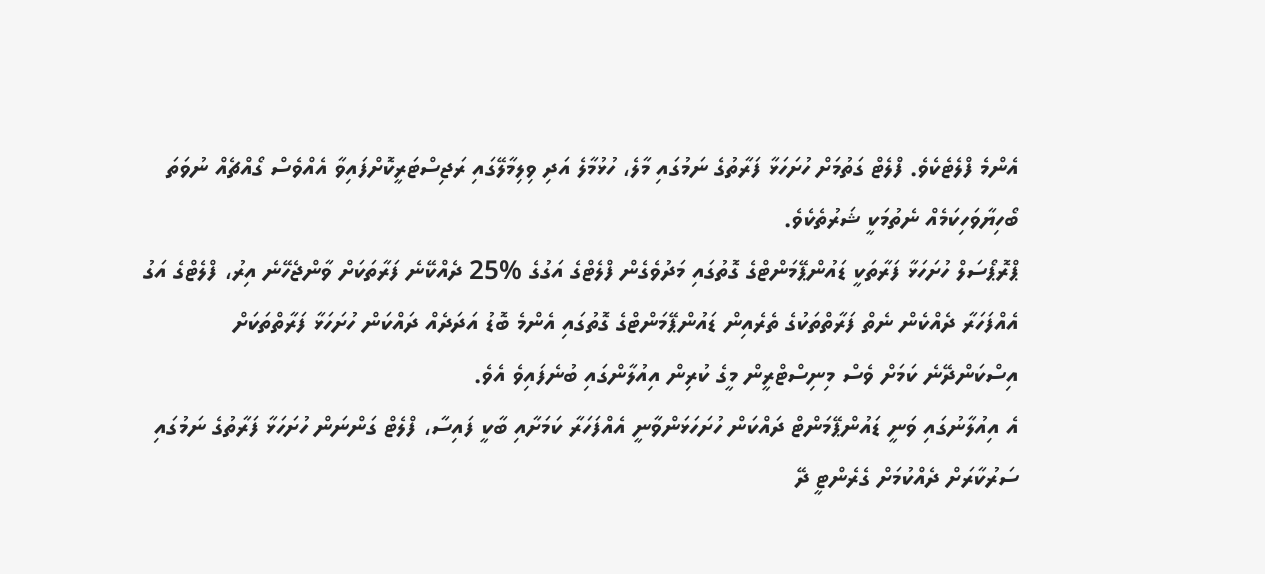އެންމެ ފްލެޓެކެވެ. ފްލެޓް ގަތުމަށް ހުށަހަޅާ ފަރާތުގެ ނަމުގައި މާލެ، ހުޅުމާލެ އަދި ވިލިމާލޭގައި ރަޖިސްޓަރީކޮށްފައިވާ އެއްވެސް ގޯއްޗެއް ނުވަތަ ބޯހިޔާވަހިކަމެއް ނެތުމަކީ ޝަރުތެކެވެ.
ޕްރޮޕޯސަލް ހުށަހަޅާ ފަރާތަކީ ޑައުންޕޭމަންޓްގެ ގޮތުގައި މަދުވެގެން ފްލެޓްގެ އަގުގެ %25 ދެއްކޭނެ ފަރާތަކަށް ވާންޖެހޭނެ އިރު، ފްލެޓްގެ އަގު އެއްފަހަރާ ދެއްކެން ނެތް ފަރާތްތަކުގެ ތެރެއިން ޑައުންޕޭމަންޓްގެ ގޮތުގައި އެންމެ ބޮޑު އަދަދެއް ދައްކަން ހުށަހަޅާ ފަރާތްތަކަށް އިސްކަންދޭނެ ކަމަށް ވެސް މިނިސްޓްރީން މީގެ ކުރިން އިއުލާންގައި ބުނެފައިވެ އެވެ.
އެ އިއުލާނުގައި ވަނީ ޑައުންޕޭމަންޓް ދައްކަން ހުށަހަޅަންވާނީ އެއްފަހަރާ ކަމަށާއި ބާކީ ފައިސާ، ފްލެޓް ގަންނަން ހުށަހަޅާ ފަރާތުގެ ނަމުގައި ސަރުކާރަށް ދެއްކުމަށް ގެރެންޓީ ދޭ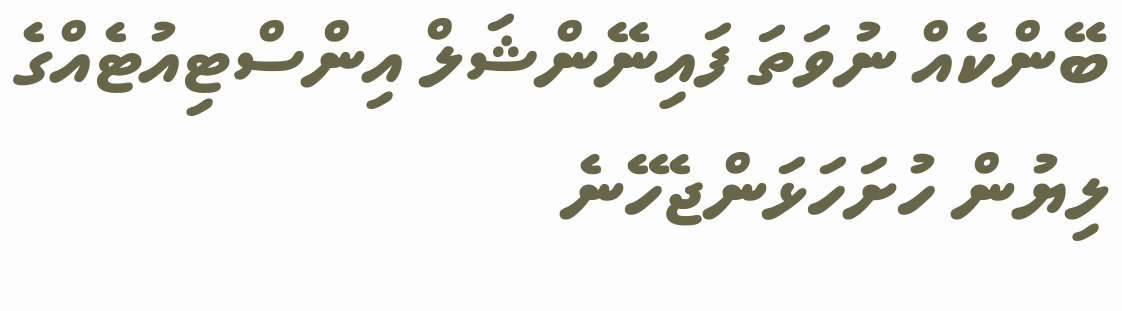ބޭންކެއް ނުވަތަ ފައިނޭންޝަލް އިންސްޓިއުޓެއްގެ ލިޔުން ހުށަހަޅަންޖެހޭނެ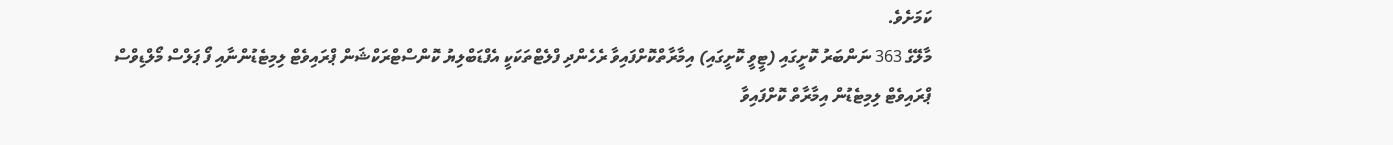ކަމަށެވެ.
މާލޭގެ 363 ނަންބަރު ކޮށީގައި (ޓީވީ ކޮށީގައި) އިމާރާތްކޮށްފައިވާ ރެހެންދި ފްލެޓްތަކަކީ އެފްޑަބްލިޔު ކޮންސްޓްރަކްޝަން ޕްރައިވެޓް ލިމިޓެޑުންނާއި ފޯ ޕަލްސް މޯލްޑިވްސް ޕްރައިވެޓް ލިމިޓެޑުން އިމާރާތް ކޮށްފައިވާ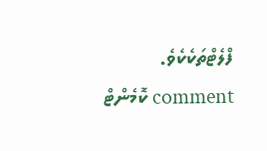ފްލެޓްތަކެކެވެ.
comment ކޮމެންޓް